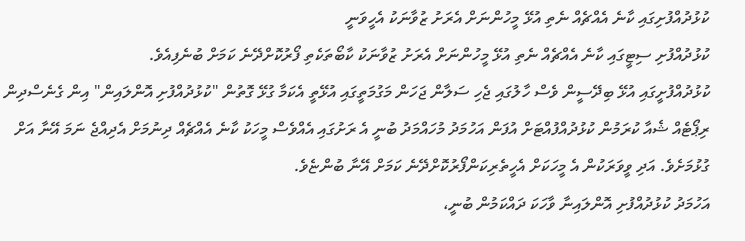ކުޅުދުއްފުށިގައި ކާނެ އެއްޗެއް ނެތި އުޅޭ މީހުންނަށް އެރަށު ޒުވާނަކު އެހީވަނީ
ކުޅުދުއްފުށި ސިޓީގައި ކާނެ އެއްޗެއް ނެތި އުޅޭ މީހުންނަށް އެރަށު ޒުވާނަކު ކާބޯތަކެތި ފޯރުކޮށްދޭނެ ކަމަށް ބުނެފިއެވެ.
ކުޅުދުއްފުށީގައި އުޅޭ ބިދޭސީން ވެސް ހާލުގައި ޖެހި ސަލާން ޖަހަން މަގުމަތީގައި އުޅޭތީ އެކަމާ ގުޅޭ ގޮތުން "ކުޅުދުއްފުށި އޮންލައިން" އިން ގެނެސްދިން ރިޕޯޓެއް ޝެއާ ކުރަމުން ކުޅުދުއްފުއްޓަށް އުފަން އަހުމަދު މުހައްމަދު ބުނީ އެ ރަށުގައި އެއްވެސް މީހަކު ކާނެ އެއްޗެއް ދިނުމަށް އެދިއްޖެ ނަމަ އޭނާ އަށް ގުޅުމަށެވެ. އަދި ވީވަރަކުން އެ މީހަކަށް އެހީތެރިކަންފޯރުކޮށްދޭނެ ކަމަށް އޭނާ ބުންޏެވެ.
އަހުމަދު ކުޅުދުއްފުށި އޮންލައިނާ ވާހަކަ ދައްކަމުން ބުނީ،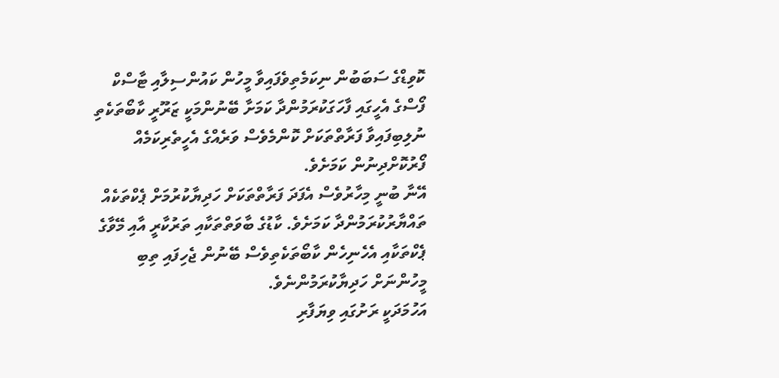ކޮވިޑްގެ ސަބަބުން ނިކަމެތިވެފައިވާ މީހުން ކައުންސިލާއި ޓާސްކް ފޯސްގެ އެހީގައި ފާހަގަކުރަމުންދާ ކަމަށާ ބޭނުންމަކީ ޒަރޫރީ ކާބޯތަކެތި ނުލިބިފައިވާ ފަރާތްތަކަށް ކޮންމެވެސް ވަރެއްގެ އެހީތެރިކަމެއް ފޯރުކޮށްދިނުން ކަމަށެވެ.
އޭނާ ބުނީ މިހާރުވެސް އެފަދަ ފަރާތްތަކަށް ހަދިޔާކުރުމަށް ޕެކްތަކެއް ތައްޔާރުކުރަމުންދާ ކަމަށެވެ. ކާޑުގެ ބާވަތްތަކާއި ތަރުކާރީ އާއި މޭވާގެ ޕެކްތަކާއި އެހެނިހެން ކާބޯތަކެތިވެސް ބޭނުން ޖެހިފައި ތިބި މީހުންނަށް ހަދިޔާކުރަމުންނެވެ.
އަހުމަދަކީ ރަށުގައި ވިޔަފާރި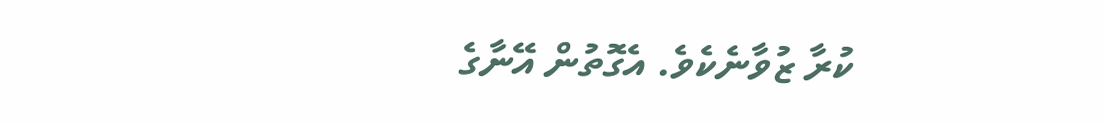ކުރާ ޒުވާނެކެވެ. އެގޮތުން އޭނާގެ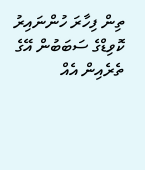ތިން ފިހާރަ ހުންނައިރު ކޮވިޑްގެ ސަބަބުން އޭގެ ތެރެއިން އެއް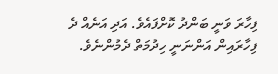ފިހާރަ ވަނީ ބަންދު ކޮށްފައެވެ. އަދި އަނެއް ދެ ފިހާރައިން އަންނަނީ ހިދުމަތް ދެމުންނެވެ.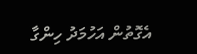އެގޮތުން އަހުމަދު ހިންގާ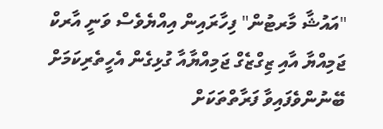"އައުޝާ މާރޓުން" ފިހާރައިން އިއްޔެވެސް ވަނީ އާރކް ޖަމިއްޔާ އާއި ޒިގްޒެގް ޖަމިއްޔާއާ ގުޅިގެން އެހީތެރިކަމަށް ބޭނުންވެފައިވާ ފަރާތްތަކަށް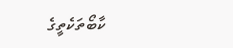ކާބޯތަކެތީގެ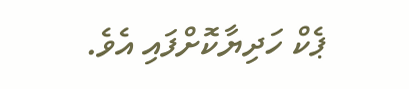ޕެކް ހަދިޔާކޮށްފައި އެވެ.